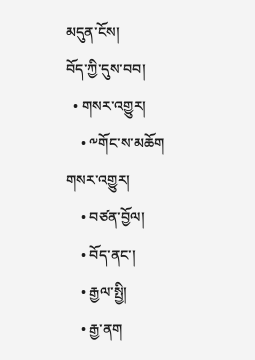མདུན་ངོས།
བོད་ཀྱི་དུས་བབ།
  • གསར་འགྱུར།
    • ༸གོང་ས་མཆོག གསར་འགྱུར།
    • བཙན་བྱོལ།
    • བོད་ནང་།
    • རྒྱལ་སྤྱི།
    • རྒྱ་ནག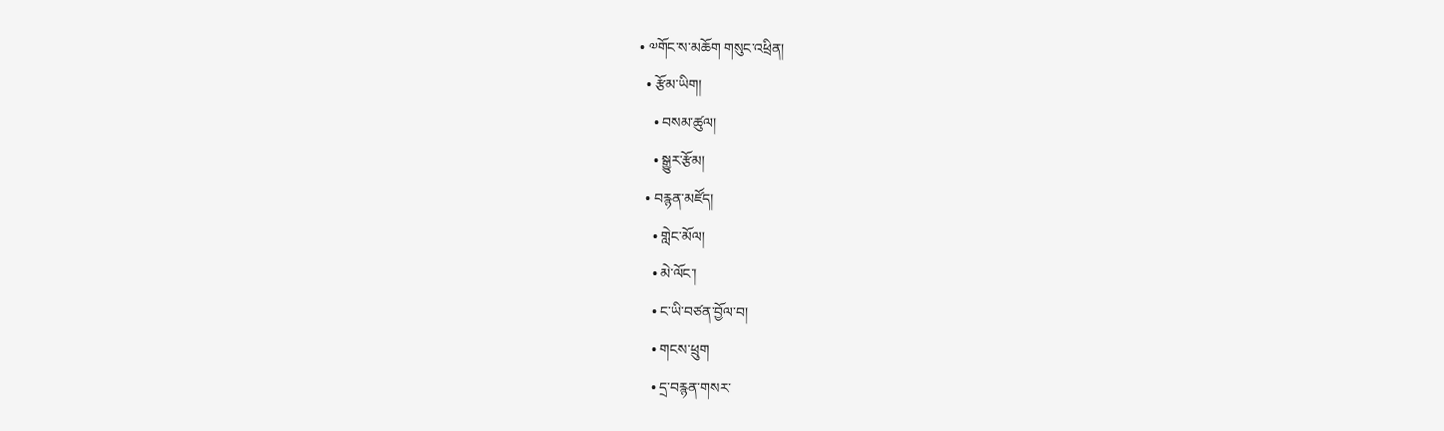• ༧གོང་ས་མཆོག གསུང་འཕྲིན།
  • རྩོམ་ཡིག།
    • བསམ་ཚུལ།
    • སྒྱུར་རྩོམ།
  • བརྙན་མཛོད།
    • གླེང་མོལ།
    • མེ་ལོང་།
    • ང་ཡི་བཙན་བྱོལ་བ།
    • གངས་ཕྲུག
    • དྲ་བརྙན་གསར་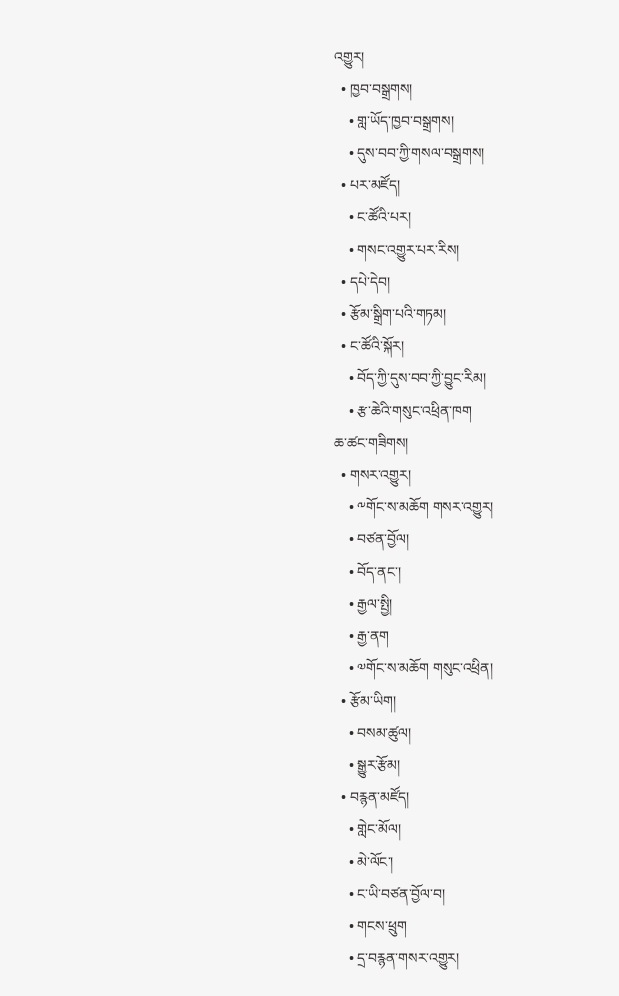འགྱུར།
  • ཁྱབ་བསྒྲགས།
    • གླ་ཡོད་ཁྱབ་བསྒྲགས།
    • དུས་བབ་ཀྱི་གསལ་བསྒྲགས།
  • པར་མཛོད།
    • ང་ཚོའི་པར།
    • གསང་འགྱུར་པར་རིས།
  • དཔེ་དེབ།
  • རྩོམ་སྒྲིག་པའི་གཏམ།
  • ང་ཚོའི་སྐོར།
    • བོད་ཀྱི་དུས་བབ་ཀྱི་བྱུང་རིམ།
    • རྩ་ཆེའི་གསུང་འཕྲིན་ཁག
ཆ་ཚང་གཟིགས།
  • གསར་འགྱུར།
    • ༸གོང་ས་མཆོག གསར་འགྱུར།
    • བཙན་བྱོལ།
    • བོད་ནང་།
    • རྒྱལ་སྤྱི།
    • རྒྱ་ནག
    • ༧གོང་ས་མཆོག གསུང་འཕྲིན།
  • རྩོམ་ཡིག།
    • བསམ་ཚུལ།
    • སྒྱུར་རྩོམ།
  • བརྙན་མཛོད།
    • གླེང་མོལ།
    • མེ་ལོང་།
    • ང་ཡི་བཙན་བྱོལ་བ།
    • གངས་ཕྲུག
    • དྲ་བརྙན་གསར་འགྱུར།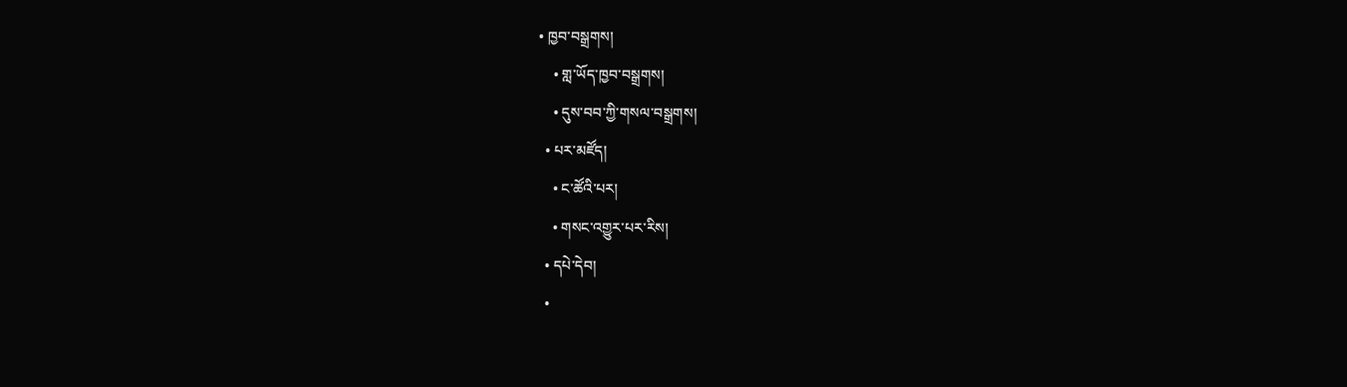• ཁྱབ་བསྒྲགས།
    • གླ་ཡོད་ཁྱབ་བསྒྲགས།
    • དུས་བབ་ཀྱི་གསལ་བསྒྲགས།
  • པར་མཛོད།
    • ང་ཚོའི་པར།
    • གསང་འགྱུར་པར་རིས།
  • དཔེ་དེབ།
  •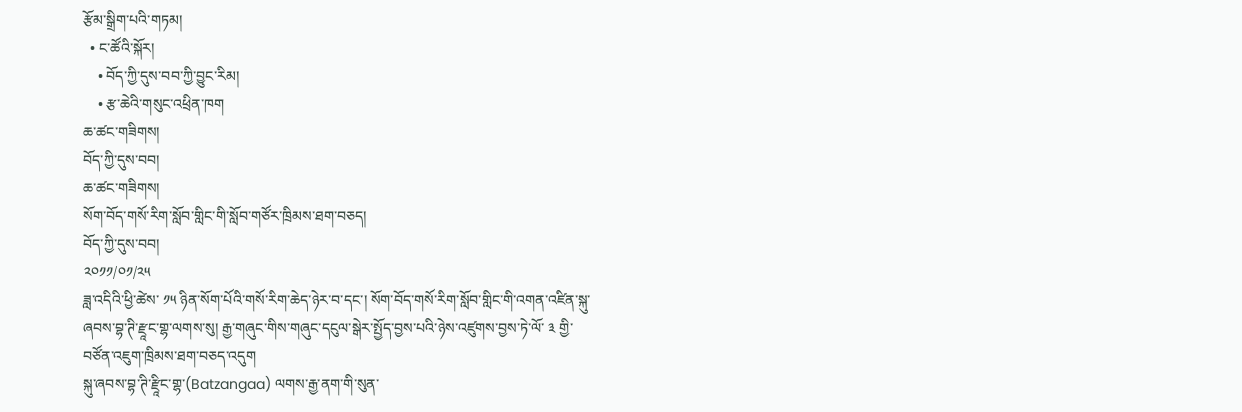རྩོམ་སྒྲིག་པའི་གཏམ།
  • ང་ཚོའི་སྐོར།
    • བོད་ཀྱི་དུས་བབ་ཀྱི་བྱུང་རིམ།
    • རྩ་ཆེའི་གསུང་འཕྲིན་ཁག
ཆ་ཚང་གཟིགས།
བོད་ཀྱི་དུས་བབ།
ཆ་ཚང་གཟིགས།
སོག་བོད་གསོ་རིག་སློབ་གླིང་གི་སློབ་གཙོར་ཁྲིམས་ཐག་བཅད།
བོད་ཀྱི་དུས་བབ།
༢༠༡༡/༠༡/༢༥
ཟླ་འདིའི་ཕྱི་ཚེས་ ༡༥ ཉིན་སོག་པོའི་གསོ་རིག་ཆེད་ཉེར་བ་དང་། སོག་བོད་གསོ་རིག་སློབ་གླིང་གི་འགན་འཛིན་སྐུ་ཞབས་བྷ་ཊི་རྫཱང་གྷ་ལགས་སུ། རྒྱ་གཞུང་གིས་གཞུང་དངུལ་སྒེར་སྤྱོད་བྱས་པའི་ཉེས་འཛུགས་བྱས་ཏེ་ལོ་ ༣ གྱི་བཙོན་འཇུག་ཁྲིམས་ཐག་བཅད་འདུག
སྐུ་ཞབས་བྷ་ཊི་རྫཱིང་གྷ་(Batzangaa) ལགས་རྒྱ་ནག་གི་སུན་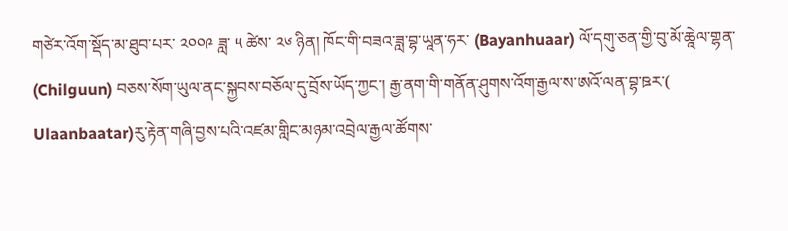གཙེར་འོག་སྡོད་མ་ཐུབ་པར་ ༢༠༠༩ ཟླ་ ༥ ཚེས་ ༢༦ ཉིན། ཁོང་གི་བཟའ་ཟླ་བྷ་ཡཱན་ཧར་ (Bayanhuaar) ལོ་དགུ་ཅན་གྱི་བུ་མོ་ཆཱེལ་གྷན་ (Chilguun) བཅས་སོག་ཡུལ་ནང་སྐྱབས་བཅོལ་དུ་བྲོས་ཡོད་ཀྱང་། རྒྱ་ནག་གི་གནོན་ཤུགས་འོག་རྒྱལ་ས་ཨའོ་ལན་བྷ་ཋར་( Ulaanbaatar)རུ་རྟེན་གཞི་བྱས་པའི་འཛམ་གླིང་མཉམ་འབྲེལ་རྒྱལ་ཚོགས་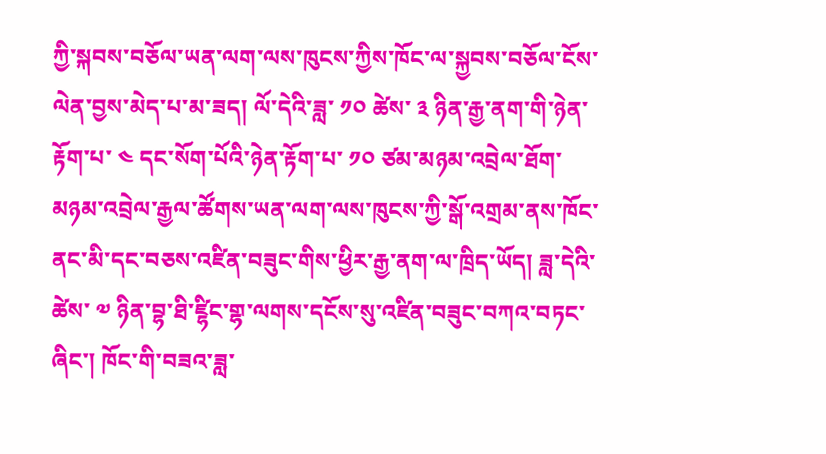ཀྱི་སྐབས་བཅོལ་ཡན་ལག་ལས་ཁུངས་ཀྱིས་ཁོང་ལ་སྐྱབས་བཅོལ་ངོས་ལེན་བྱས་མེད་པ་མ་ཟད། ལོ་དེའི་ཟླ་ ༡༠ ཚེས་ ༣ ཉིན་རྒྱ་ནག་གི་ཉེན་རྟོག་པ་ ༤ དང་སོག་པོའི་ཉེན་རྟོག་པ་ ༡༠ ཙམ་མཉམ་འབྲེལ་ཐོག་མཉམ་འབྲེལ་རྒྱལ་ཚོགས་ཡན་ལག་ལས་ཁུངས་ཀྱི་སྒོ་འགྲམ་ནས་ཁོང་ནང་མི་དང་བཅས་འཛིན་བཟུང་གིས་ཕྱིར་རྒྱ་ནག་ལ་ཁྲིད་ཡོད། ཟླ་དེའི་ཚེས་ ༧ ཉིན་བྷ་ཐི་ཛྷིང་གྷ་ལགས་དངོས་སུ་འཛིན་བཟུང་བཀའ་བཏང་ཞིང་། ཁོང་གི་བཟའ་ཟླ་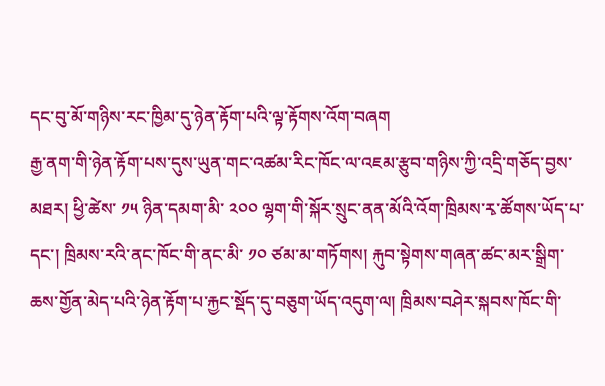དང་བུ་མོ་གཉིས་རང་ཁྱིམ་དུ་ཉེན་རྟོག་པའི་ལྟ་རྟོགས་འོག་བཞག
རྒྱ་ནག་གི་ཉེན་རྟོག་པས་དུས་ཡུན་གང་འཚམ་རིང་ཁོང་ལ་འཇམ་རྩུབ་གཉིས་ཀྱི་འདྲི་གཅོད་བྱས་མཐར། ཕྱི་ཚེས་ ༡༥ ཉིན་དམག་མི་ ༢༠༠ ལྷག་གི་སྐོར་སྲུང་ནན་མོའི་འོག་ཁྲིམས་རྭ་ཚོགས་ཡོད་པ་དང་། ཁྲིམས་རའི་ནང་ཁོང་གི་ནང་མི་ ༡༠ ཙམ་མ་གཏོགས། རྐུབ་སྟེགས་གཞན་ཚང་མར་སྒྲིག་ཆས་གྱོན་མེད་པའི་ཉེན་རྟོག་པ་རྐྱང་སྡོད་དུ་བཅུག་ཡོད་འདུག་ལ། ཁྲིམས་བཤེར་སྐབས་ཁོང་གི་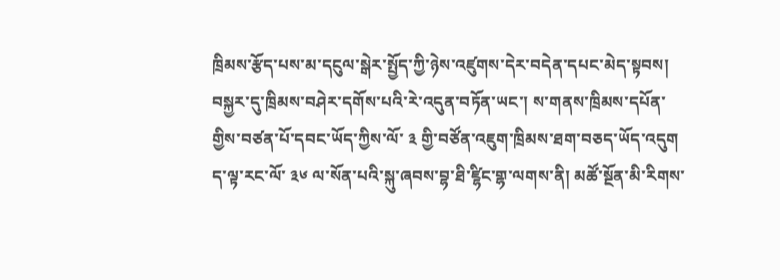ཁྲིམས་རྩོད་པས་མ་དངུལ་སྒེར་སྤྱོད་ཀྱི་ཉེས་འཛུགས་དེར་བདེན་དཔང་མེད་སྟབས། བསྐྱར་དུ་ཁྲིམས་བཤེར་དགོས་པའི་རེ་འདུན་བཏོན་ཡང་། ས་གནས་ཁྲིམས་དཔོན་གྱིས་བཙན་པོ་དབང་ཡོད་ཀྱིས་ལོ་ ༣ གྱི་བཙོན་འཇུག་ཁྲིམས་ཐག་བཅད་ཡོད་འདུག
ད་ལྟ་རང་ལོ་ ༣༦ ལ་སོན་པའི་སྐུ་ཞབས་བྷ་ཐི་ཛྷིང་གྷ་ལགས་ནི། མཚོ་སྔོན་མི་རིགས་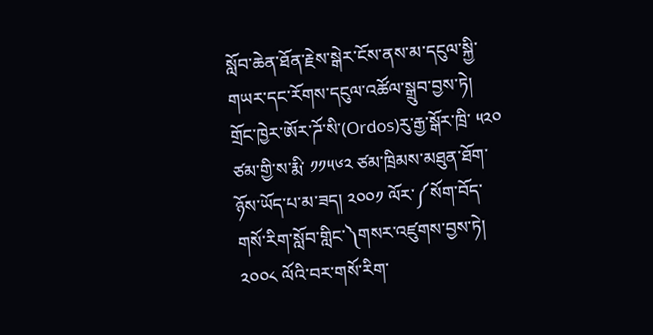སློབ་ཆེན་ཐོན་རྗེས་སྒེར་ངོས་ནས་མ་དངུལ་སྐྱི་གཡར་དང་རོགས་དངུལ་འཚོལ་སྒྲུབ་བྱས་ཏེ། གྲོང་ཁྱེར་ཨོར་ཌོ་སི་(Ordos)རུ་རྒྱ་སྒོར་ཁྲི་ ༥༢༠ ཙམ་གྱི་ས་རྨི་ ༡༡༥༦༢ ཙམ་ཁྲིམས་མཐུན་ཐོག་ཉོས་ཡོད་པ་མ་ཟད། ༢༠༠༡ ལོར་༼སོག་བོད་གསོ་རིག་སློབ་གླིང་༽གསར་འཛུགས་བྱས་ཏེ། ༢༠༠༨ ལོའི་བར་གསོ་རིག་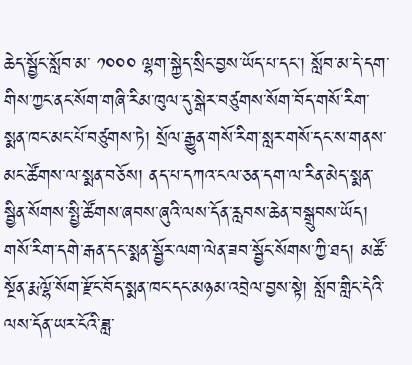ཆེད་སྦྱོང་སློབ་མ་ ༡༠༠༠ ལྷག་སྐྱེད་སྲིང་བྱས་ཡོད་པ་དང་། སློབ་མ་དེ་དག་གིས་ཀྱང་ནང་སོག་གཞི་རིམ་ཁུལ་དུ་སྒེར་བཙུགས་སོག་བོད་གསོ་རིག་སྨན་ཁང་མང་པོ་བཙུགས་ཏེ། སྲོལ་རྒྱུན་གསོ་རིག་སླར་གསོ་དང་ས་གནས་མང་ཚོགས་ལ་སྨན་བཅོས། ནད་པ་དཀའ་ངལ་ཅན་དག་ལ་རིན་མེད་སྨན་སྦྱིན་སོགས་སྤྱི་ཚོགས་ཞབས་ཞུའི་ལས་དོན་རླབས་ཆེན་བསྒྲུབས་ཡོད།
གསོ་རིག་དགེ་རྒན་དང་སྨན་སྦྱོར་ལག་ལེན་ཟབ་སྦྱོང་སོགས་ཀྱི་ཐད། མཚོ་སྔོན་རྨ་ལྷོ་སོག་རྫོང་བོད་སྨན་ཁང་དང་མཉམ་འབྲེལ་བྱས་སྟེ། སློབ་གླིང་དེའི་ལས་དོན་ཡར་ངོའི་ཟླ་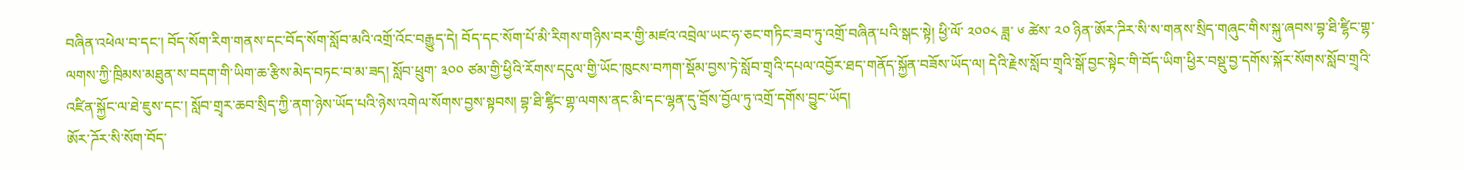བཞིན་འཕེལ་བ་དང་། བོད་སོག་རིག་གནས་དང་བོད་སོག་སློབ་མའི་འགྲོ་འོང་བརྒྱུད་དེ། བོད་དང་སོག་པོ་མི་རིགས་གཉིས་བར་གྱི་མཛའ་འབྲེལ་ཡང་ཧ་ཅང་གཏིང་ཟབ་ཏུ་འགྲོ་བཞིན་པའི་སྒང་སྟེ། ཕྱི་ལོ་ ༢༠༠༨ ཟླ་ ༦ ཚེས་ ༢༠ ཉིན་ཨོར་ཌིར་སི་ས་གནས་སྲིད་གཞུང་གིས་སྐུ་ཞབས་བྷ་ཐི་ཛྷིང་གྷ་ལགས་ཀྱི་ཁྲིམས་མཐུན་ས་བདག་གི་ཡིག་ཆ་རྩིས་མེད་བཏང་བ་མ་ཟད། སློབ་ཕྲུག་ ༣༠༠ ཙམ་གྱི་ཕྱིའི་རོགས་དངུལ་གྱི་ཡོང་ཁུངས་བཀག་སྡོམ་བྱས་ཏེ་སློབ་གྲྭའི་དཔལ་འབྱོར་ཐད་གནོད་སྐྱོན་བཟོས་ཡོད་ལ། དེའི་རྗེས་སློབ་གྲྭའི་སྒོ་བྱང་སྟེང་གི་བོད་ཡིག་ཕྱིར་བསྡུ་བྱ་དགོས་སྐོར་སོགས་སློབ་གྲྭའི་འཛིན་སྐྱོང་ལ་ཐེ་ཇུས་དང་། སློབ་གྲྭར་ཆབ་སྲིད་ཀྱི་ནག་ཉེས་ཡོད་པའི་ཉེས་འགེལ་སོགས་བྱས་སྟབས། བྷ་ཐི་ཛྷིང་གྷ་ལགས་ནང་མི་དང་ལྷན་དུ་བྲོས་བྱོལ་ཏུ་འགྲོ་དགོས་བྱུང་ཡོད།
ཨོར་ཌོར་སི་སོག་བོད་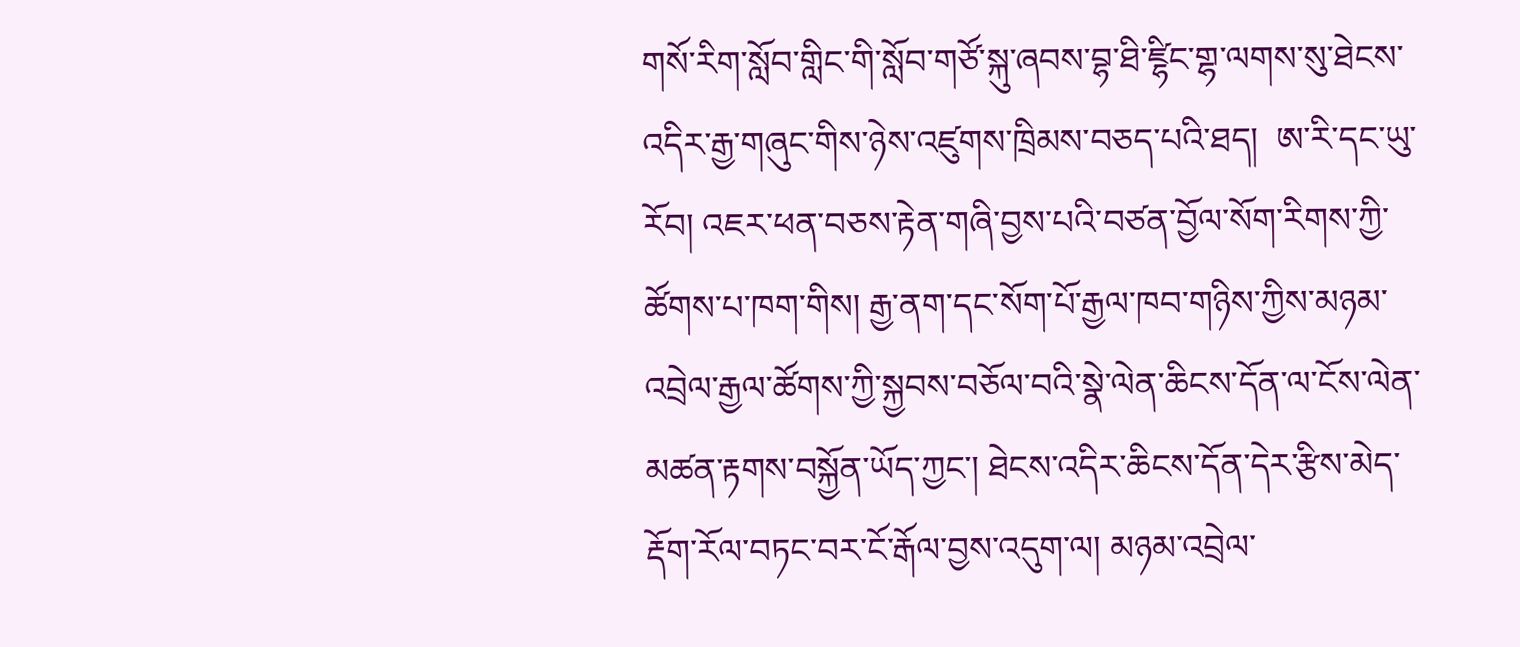གསོ་རིག་སློབ་གླིང་གི་སློབ་གཙོ་སྐུ་ཞབས་བྷ་ཐི་ཛྷིང་གྷ་ལགས་སུ་ཐེངས་འདིར་རྒྱ་གཞུང་གིས་ཉེས་འཛུགས་ཁྲིམས་བཅད་པའི་ཐད།  ཨ་རི་དང་ཡུ་རོབ། འཇར་ཕན་བཅས་རྟེན་གཞི་བྱས་པའི་བཙན་བྱོལ་སོག་རིགས་ཀྱི་ཚོགས་པ་ཁག་གིས། རྒྱ་ནག་དང་སོག་པོ་རྒྱལ་ཁབ་གཉིས་ཀྱིས་མཉམ་འབྲེལ་རྒྱལ་ཚོགས་ཀྱི་སྐྱབས་བཅོལ་བའི་སྣེ་ལེན་ཆིངས་དོན་ལ་ངོས་ལེན་མཚན་རྟགས་བསྐྱོན་ཡོད་ཀྱང་། ཐེངས་འདིར་ཆིངས་དོན་དེར་རྩིས་མེད་རྡོག་རོལ་བཏང་བར་ངོ་རྒོལ་བྱས་འདུག་ལ། མཉམ་འབྲེལ་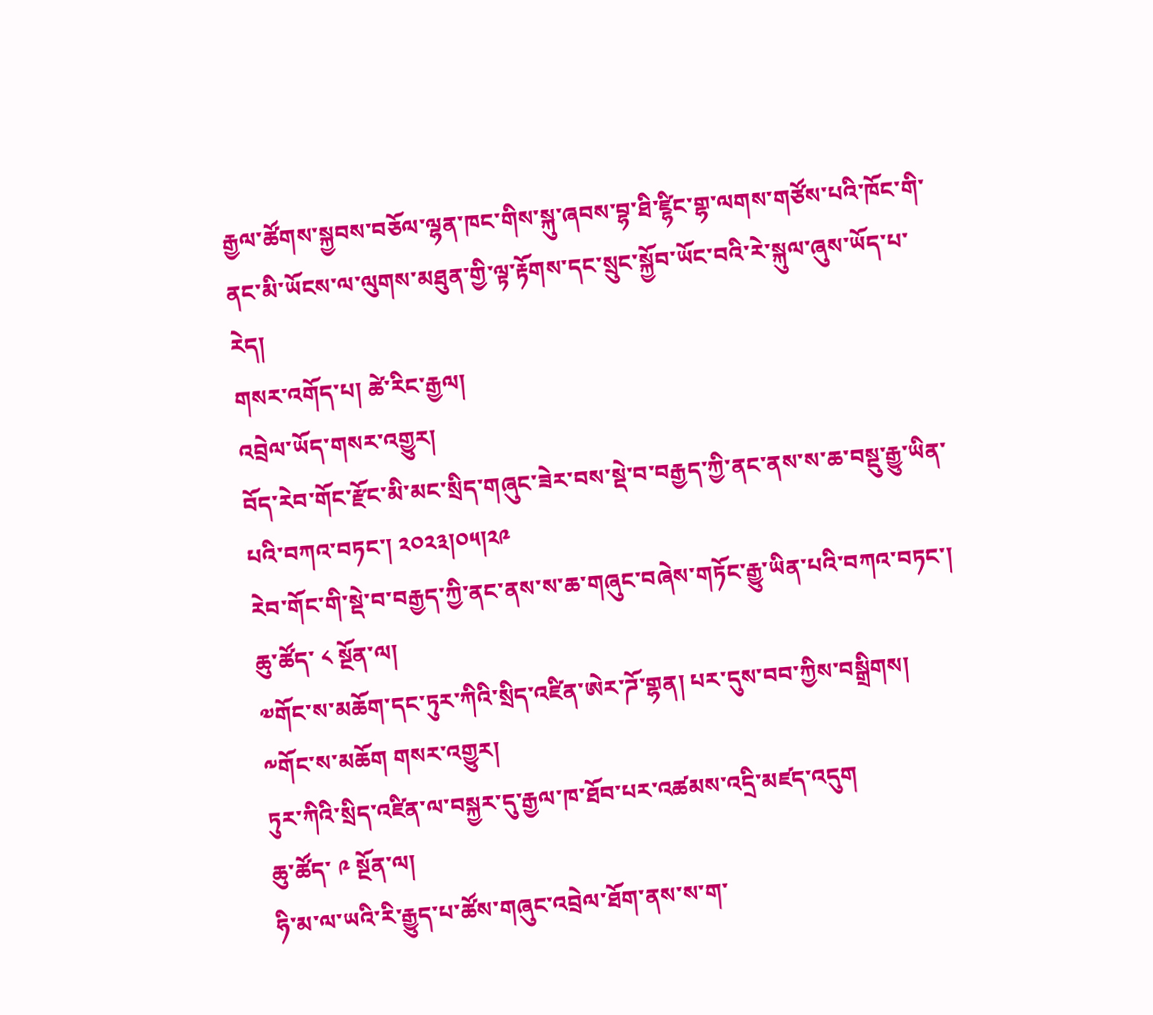རྒྱལ་ཚོགས་སྐྱབས་བཅོལ་ལྷན་ཁང་གིས་སྐུ་ཞབས་བྷ་ཐི་ཛྷིང་གྷ་ལགས་གཙོས་པའི་ཁོང་གི་ནང་མི་ཡོངས་ལ་ལུགས་མཐུན་གྱི་ལྟ་རྟོགས་དང་སྲུང་སྐྱོབ་ཡོང་བའི་རེ་སྐུལ་ཞུས་ཡོད་པ་རེད།
གསར་འགོད་པ། ཚེ་རིང་རྒྱལ།
འབྲེལ་ཡོད་གསར་འགྱུར།
བོད་རེབ་གོང་རྫོང་མི་མང་སྲིད་གཞུང་ཟེར་བས་སྡེ་བ་བརྒྱད་ཀྱི་ནང་ནས་ས་ཆ་བསྡུ་རྒྱུ་ཡིན་པའི་བཀའ་བཏང་། ༢༠༢༣།༠༥།༢༩
རེབ་གོང་གི་སྡེ་བ་བརྒྱད་ཀྱི་ནང་ནས་ས་ཆ་གཞུང་བཞེས་གཏོང་རྒྱུ་ཡིན་པའི་བཀའ་བཏང་།
ཆུ་ཚོད་ ༨ སྔོན་ལ།
༧གོང་ས་མཆོག་དང་ཏུར་ཀིའི་སྲིད་འཛིན་ཨེར་ཌོ་གྷན། པར་དུས་བབ་ཀྱིས་བསྒྲིགས།
༸གོང་ས་མཆོག གསར་འགྱུར།
ཏུར་ཀིའི་སྲིད་འཛིན་ལ་བསྐྱར་དུ་རྒྱལ་ཁ་ཐོབ་པར་འཚམས་འདྲི་མཛད་འདུག
ཆུ་ཚོད་ ༩ སྔོན་ལ།
ཧི་མ་ལ་ཡའི་རི་རྒྱུད་པ་ཚོས་གཞུང་འབྲེལ་ཐོག་ནས་ས་ག་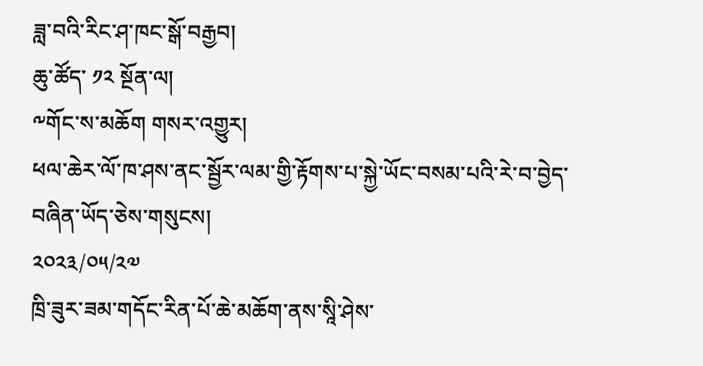ཟླ་བའི་རིང་ཤ་ཁང་སྒོ་བརྒྱབ།
ཆུ་ཚོད་ ༡༢ སྔོན་ལ།
༸གོང་ས་མཆོག གསར་འགྱུར།
ཕལ་ཆེར་ལོ་ཁ་ཤས་ནང་སྦྱོར་ལམ་གྱི་རྟོགས་པ་སྐྱེ་ཡོང་བསམ་པའི་རེ་བ་བྱེད་བཞིན་ཡོད་ཅེས་གསུངས།
༢༠༢༣/༠༥/༢༧
ཁྲི་ཟུར་ཟམ་གདོང་རིན་པོ་ཆེ་མཆོག་ནས་སཱི་ཤེས་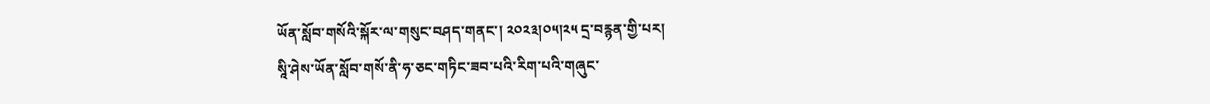ཡོན་སློབ་གསོའི་སྐོར་ལ་གསུང་བཤད་གནང་། ༢༠༢༣།༠༥།༢༥ དྲ་བརྙན་གྱི་པར།
སཱི་ཤེས་ཡོན་སློབ་གསོ་ནི་ཧ་ཅང་གཏིང་ཟབ་པའི་རིག་པའི་གཞུང་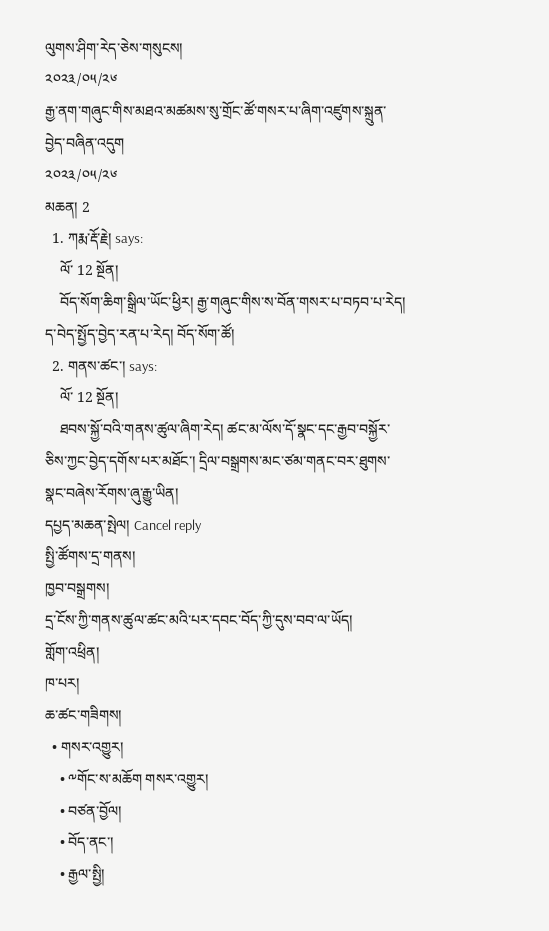ལུགས་ཤིག་རེད་ཅེས་གསུངས།
༢༠༢༣/༠༥/༢༦
རྒྱ་ནག་གཞུང་གིས་མཐའ་མཚམས་སུ་གྲོང་ཚོ་གསར་པ་ཞིག་འཛུགས་སྐྲུན་བྱེད་བཞིན་འདུག
༢༠༢༣/༠༥/༢༦
མཆན། 2
  1. ཀརྨ་རྡོ་རྗེ། says:
    ལོ་ 12 སྔོན།
    བོད་སོག་ཆིག་སྒྲིལ་ཡོང་ཕྱིར། རྒྱ་གཞུང་གིས་ས་བོན་གསར་པ་བཏབ་པ་རེད། ད་བེད་སྤྱོད་བྱེད་རན་པ་རེད། བོད་སོག་ཚོ།
  2. གནས་ཚང་། says:
    ལོ་ 12 སྔོན།
    ཐབས་སྐྱོ་བའི་གནས་ཚུལ་ཞིག་རེད། ཚང་མ་ལོས་དོ་སྣང་དང་རྒྱབ་བསྐྱོར་ཅིས་ཀྱང་བྱེད་དགོས་པར་མཐོང་། དྲིལ་བསྒྲགས་མང་ཙམ་གནང་བར་ཐུགས་སྣང་བཞེས་རོགས་ཞུ་རྒྱུ་ཡིན།
དཔྱད་མཆན་སྤེལ། Cancel reply
སྤྱི་ཚོགས་དྲ་གནས།
ཁྱབ་བསྒྲགས།
དྲ་ངོས་ཀྱི་གནས་ཚུལ་ཚང་མའི་པར་དབང་བོད་ཀྱི་དུས་བབ་ལ་ཡོད།
གློག་འཕྲིན།
ཁ་པར།
ཆ་ཚང་གཟིགས།
  • གསར་འགྱུར།
    • ༸གོང་ས་མཆོག གསར་འགྱུར།
    • བཙན་བྱོལ།
    • བོད་ནང་།
    • རྒྱལ་སྤྱི།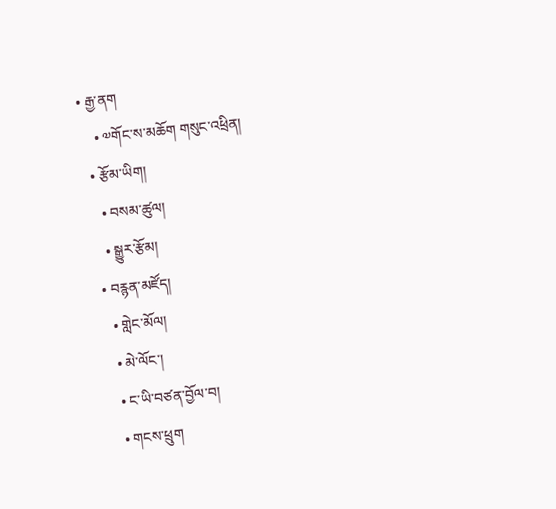• རྒྱ་ནག
    • ༧གོང་ས་མཆོག གསུང་འཕྲིན།
  • རྩོམ་ཡིག།
    • བསམ་ཚུལ།
    • སྒྱུར་རྩོམ།
  • བརྙན་མཛོད།
    • གླེང་མོལ།
    • མེ་ལོང་།
    • ང་ཡི་བཙན་བྱོལ་བ།
    • གངས་ཕྲུག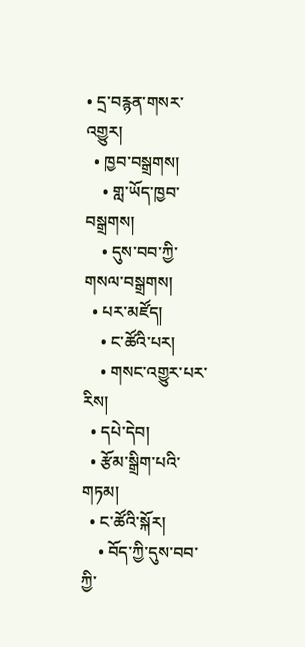• དྲ་བརྙན་གསར་འགྱུར།
  • ཁྱབ་བསྒྲགས།
    • གླ་ཡོད་ཁྱབ་བསྒྲགས།
    • དུས་བབ་ཀྱི་གསལ་བསྒྲགས།
  • པར་མཛོད།
    • ང་ཚོའི་པར།
    • གསང་འགྱུར་པར་རིས།
  • དཔེ་དེབ།
  • རྩོམ་སྒྲིག་པའི་གཏམ།
  • ང་ཚོའི་སྐོར།
    • བོད་ཀྱི་དུས་བབ་ཀྱི་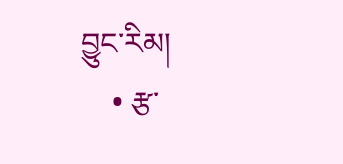བྱུང་རིམ།
    • རྩ་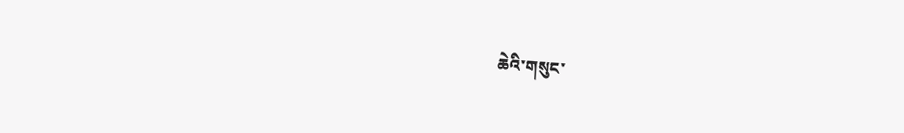ཆེའི་གསུང་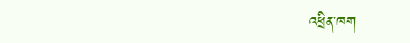འཕྲིན་ཁག